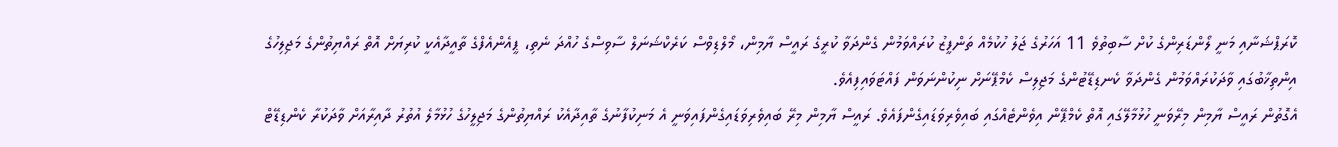ކޮރަޕްޝަނާއި މަނީ ލޯންޑަރިންގެ ކުށް ސާބިތުވެ 11 އަހަރުގެ ޖަލު ހުކުމެއް ތަންފީޒު ކުރައްވަމުން ގެންދަވާ ކުރީގެ ރައީސް ޔާމިން، މޯލްޑިވްސް ކަރެކްޝަނަލް ސާވިސްގެ ހުއްދަ ނެތި، ޕީއެންއެފްގެ ތާއީދާއެކީ ކުރިޔަށް އޮތް ރައްޔިތުންގެ މަޖިލިހުގެ އިންތިޚާބުގައި ވާދަކުރައްވަމުން ގެންދަވާ ކެނޑިޑޭޓުންގެ މަޖިލިސް ކެމްޕޭނަށް ނިކުންނަވަން ފައްޓަވައިފިއެވެ.
އެގޮތުން ރައީސް ޔާމިން މިރޭވަނީ ހުޅުމާލޭގައި އޮތް ކެމްޕޭން އިވެންޓެއްގައި ބައިވެރިވަޑައިގެންފައެވެ. ރައީސް ޔާމިން މިރޭ ބައިވެރިވަޑައިގެންފައިވަނީ އެ މަނިކުފާނުގެ ތާއިދާއެކު ރައްޔިތުންގެ މަޖިލީހުގެ ހުޅުމާލެ އުތުރު ދާއިރާއަށް ވާދަކުރާ ކެންޑިޑޭޓް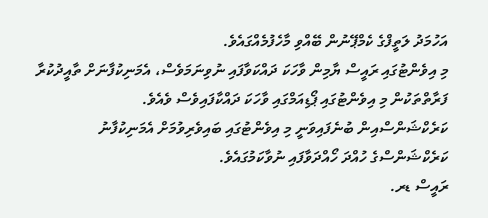އަހުމަދު ލަތީފްގެ ކެމްޕޭނުން ބޭއްވި މާހެފުމެއްގައެވެ.
މި އިވެންޓުގައި ރައީސް ޔާމިން ވާހަކަ ދައްކަވާފައި ނުވިނަމަވެސް، އެމަނިކުފާނަށް ތާއީދުކުރާ ފަރާތްތަކުން މި އިވެންޓުގައި ޕޯޑިއަމްގައި ވާހަކަ ދައްކާފައިވެސް ވެއެވެ.
ކަރެކްޝަންސްއިން ބުނެފައިވަނީ މި އިވެންޓުގައި ބައިވެރިވުމަށް އެމަނިކުފާނު ކަރެކްޝަންސްގެ ހުއްދަ ހޯއްދަވާފައި ނުވާކަމުގައެވެ.
ރައީސް ޑރ.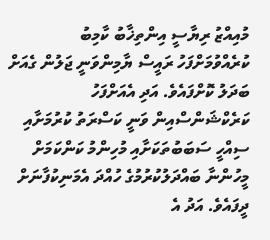މުއިއްޒު ރިޔާސީ އިންތިޚާބު ކާމިބު ކުރެއްވުމަށްފަހު ރައީސް ޔާމިންވަނީ ޖަލުން ގެއަށް ބަދަލު ކޮށްފައެވެ. އަދި އެއަށްފަހު ކަރެކްޝަންސްއިން ވަނީ ކަސްރަތު ކުރުމަށާއި ސިއްހީ ސަބަބުތަކަށާއި މުހިންމު ކަންކަމަށް މީހުންނާ ބައްދަލުކުރުމުގެ ހުއްދަ އެމަނިކުފާނަށް ދީފައެވެ. އަދު އެ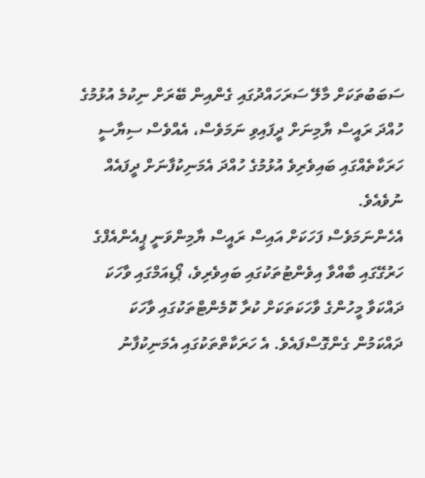ސަބަބުތަކަށް މާލޭ ސަރަހައްދުގައި ގެންއިން ބޭރަށް ނިކުމެ އުޅުމުގެ ހުއްދަ ރައީސް ޔާމިނަށް ދީފައިވި ނަމަވެސް، އެއްވެސް ސިޔާސީ ހަރަކާތެއްގައި ބައިވެރިވެ އުޅުމުގެ ހުއްދަ އެމަނިކުފާނަށް ދީފައެއް ނުވެއެވެ.
އެހެންނަމަވެސް ފަހަކަށް އައިސް ރައީސް ޔާމިންވަނީ ޕީއެންއެފްގެ ހަރުގޭގައި ބާއްވާ އިވެންޓުތަކުގައި ބައިވެރިވެ، ޕޯޑިއަމްގައި ވާހަކަ ދައްކަވާ މީހުންގެ ވާހަކަތަކަށް ކުރާ ކޮމެންޓްތަކުގައި ވާހަކަ ދައްކަމުން ގެންގޮސްފައެވެ. އެ ހަރަކާތްތަކުގައި އެމަނިކުފާނު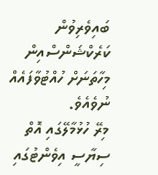ބައިވެރިވުން ކަރެކްޝަންސްއިން މިހާތަނަށް ހުއްޓުވާފައެއް ނުވެއެވެ.
މިރޭ ހުޅުމާލޭގައި އޮތް ސިޔާސީ އިވެންޓުގައި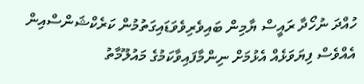ހުއްދަ ނުހޯދާ ރައީސް ޔާމިން ބައިވެރިވެވަޑައިގަތުމުން ކަރެކްޝަންސްއިން އެއްވެސް ފިޔަވަޅެއް އެޅުމަށް ނިންމާފައިވާކަމުގެ މައުލޫމާތު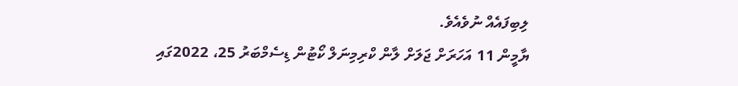ލިބިފައެއް ނުވެއެވެ.
ޔާމީން 11 އަހަރަށް ޖަލަށް ލާން ކްރިމިނަލް ކޯޓުން ޑިސެމްބަރު 25، 2022ގައި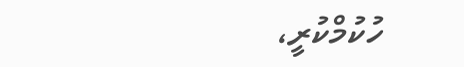ހުކުމްކުރީ،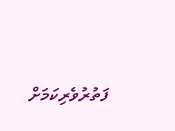ފަތުރުވެރިކަމަށް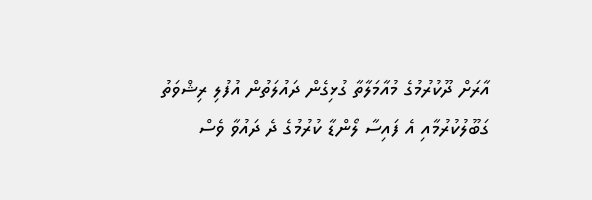އާރަށް ދޫކުރުމުގެ މުއާމަލާތާ ގުޅިގެން ދައުލަތުން އުފުލި ރިޝްވަތު ގަބޫލުކުރުމާއި އެ ފައިސާ ލޯންޑާ ކުރުމުގެ ދެ ދައުވާ ވެސް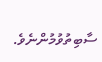ސާބިތުވުމުންނެވެ.